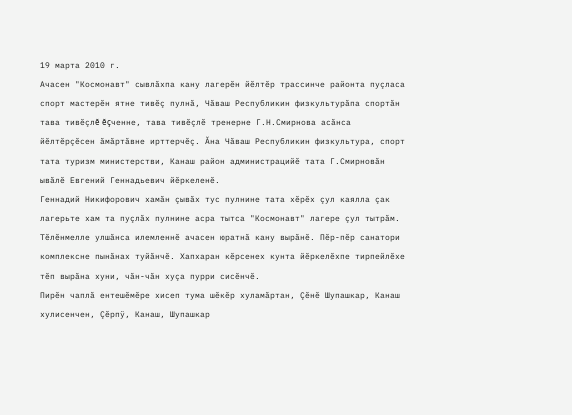19 марта 2010 г.
Ачасен "Космонавт" сывлăхпа кану лагерĕн йĕлтĕр трассинче районта пуçласа спорт мастерĕн ятне тивĕç пулнă, Чăваш Республикин физкультурăпа спортăн тава тивĕçлĕ ĕçченне, тава тивĕçлĕ тренерне Г.Н.Смирнова асăнса йĕлтĕрçĕсен ăмăртăвне ирттерчĕç. Ăна Чăваш Республикин физкультура, спорт тата туризм министерстви, Канаш район администрацийĕ тата Г.Смирновăн ывăлĕ Евгений Геннадьевич йĕркеленĕ.
Геннадий Никифорович хамăн çывăх тус пулнине тата хĕрĕх çул каялла çак лагерьте хам та пуçлăх пулнине асра тытса "Космонавт" лагере çул тытрăм. Тĕлĕнмелле улшăнса илемленнĕ ачасен юратнă кану вырăнĕ. Пĕр-пĕр санатори комплексне пынăнах туйăнчĕ. Хапхаран кĕрсенех кунта йĕркелĕхпе тирпейлĕхе тĕп вырăна хуни, чăн-чăн хуçа пурри сисĕнчĕ.
Пирĕн чаплă ентешĕмĕре хисеп тума шĕкĕр хуламăртан, Çĕнĕ Шупашкар, Канаш хулисенчен, Çĕрпÿ, Канаш, Шупашкар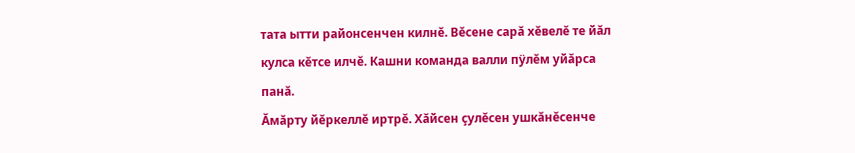тата ытти районсенчен килнĕ. Вĕсене сарă хĕвелĕ те йăл кулса кĕтсе илчĕ. Кашни команда валли пÿлĕм уйăрса панă.
Ăмăрту йĕркеллĕ иртрĕ. Хăйсен çулĕсен ушкăнĕсенче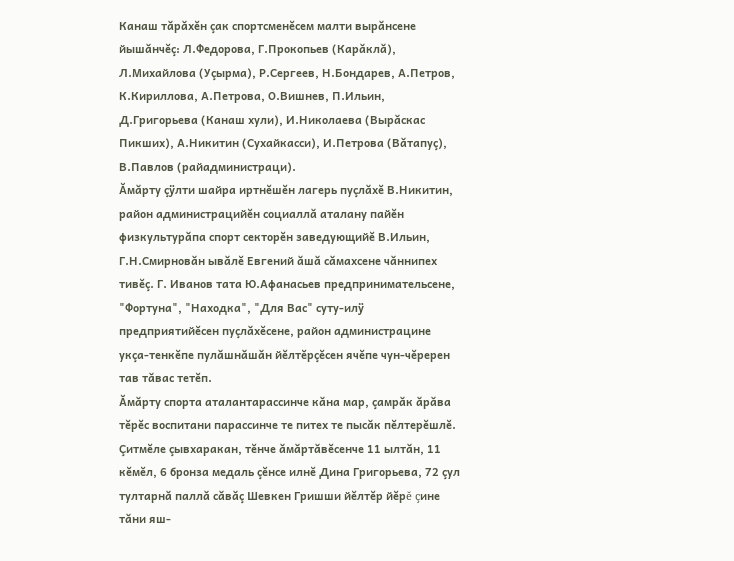Канаш тăрăхĕн çак спортсменĕсем малти вырăнсене йышăнчĕç: Л.Федорова, Г.Прокопьев (Карăклă), Л.Михайлова (Уçырма), Р.Сергеев, Н.Бондарев, А.Петров, К.Кириллова, А.Петрова, О.Вишнев, П.Ильин, Д.Григорьева (Канаш хули), И.Николаева (Вырăскас Пикших), А.Никитин (Сухайкасси), И.Петрова (Вăтапуç), В.Павлов (райадминистраци).
Ăмăрту çÿлти шайра иртнĕшĕн лагерь пуçлăхĕ В.Никитин, район администрацийĕн социаллă аталану пайĕн физкультурăпа спорт секторĕн заведующийĕ В.Ильин, Г.Н.Смирновăн ывăлĕ Евгений ăшă сăмахсене чăннипех тивĕç. Г. Иванов тата Ю.Афанасьев предпринимательсене, "Фортуна", "Находка", "Для Вас" суту-илÿ предприятийĕсен пуçлăхĕсене, район администрацине укçа-тенкĕпе пулăшнăшăн йĕлтĕрçĕсен ячĕпе чун-чĕререн тав тăвас тетĕп.
Ăмăрту спорта аталантарассинче кăна мар, çамрăк ăрăва тĕрĕс воспитани парассинче те питех те пысăк пĕлтерĕшлĕ. Çитмĕле çывхаракан, тĕнче ăмăртăвĕсенче 11 ылтăн, 11 кĕмĕл, 6 бронза медаль çĕнсе илнĕ Дина Григорьева, 72 çул тултарнă паллă сăвăç Шевкен Гришши йĕлтĕр йĕрĕ çине тăни яш-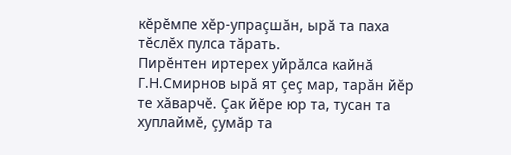кĕрĕмпе хĕр-упраçшăн, ырă та паха тĕслĕх пулса тăрать.
Пирĕнтен иртерех уйрăлса кайнă Г.Н.Смирнов ырă ят çеç мар, тарăн йĕр те хăварчĕ. Çак йĕре юр та, тусан та хуплаймĕ, çумăр та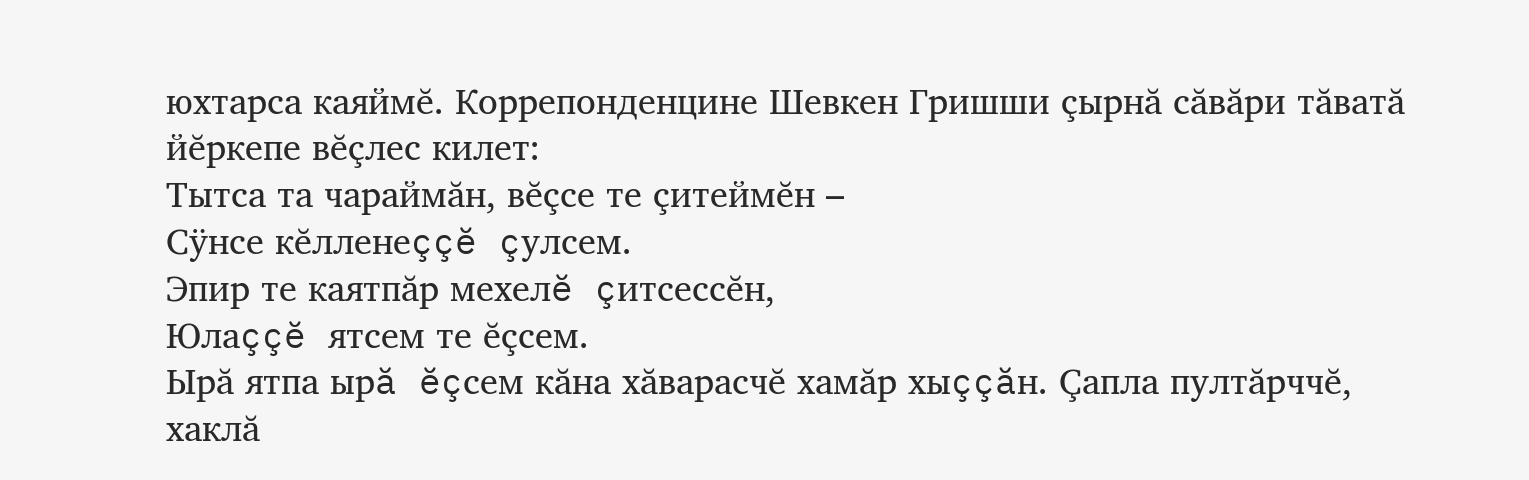юхтарса каяймĕ. Коррепонденцине Шевкен Гришши çырнă сăвăри тăватă йĕркепе вĕçлес килет:
Тытса та чараймăн, вĕçсе те çитеймĕн –
Сÿнсе кĕлленеççĕ çулсем.
Эпир те каятпăр мехелĕ çитсессĕн,
Юлаççĕ ятсем те ĕçсем.
Ырă ятпа ырă ĕçсем кăна хăварасчĕ хамăр хыççăн. Çапла пултăрччĕ, хаклă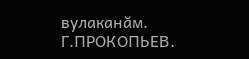вулаканăм.
Г.ПРОКОПЬЕВ.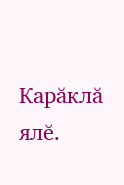Карăклă ялĕ.